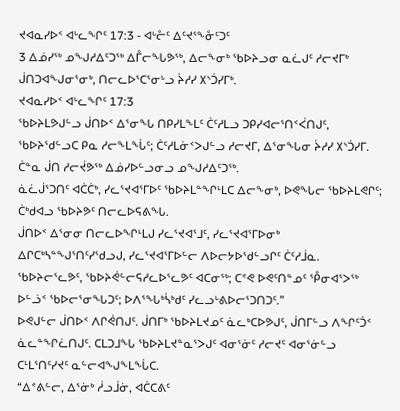ᔪᐊᓇᓯᐅᑉ ᐊᒡᓚᖏᑦ 17:3 - ᐊᒡᓔᑦ ᐃᑦᔪᕐᖕᓁᑦᑐᑦ
3 ᐃᓅᓯᖅ ᓄᖑᓱᐃᑦᑐᖅ ᐃᒤᓕᖓᕗᖅ, ᐃᓕᖕᓂᒃ ᖃᐅᔨᓗᓂ ᓇᓛᒍᑦ ᓱᓕᔪᒥᒃ ᒎᑎᑐᐊᖑᓂᕐᓂᒃ, ᑎᓕᓚᐅᕐᑕᕐᓂᒡᓗ ᔩᓱᓯ ᙭ᔅᑑᓯᒥᒃ.
ᔪᐊᓇᓯᐅᑉ ᐊᒡᓚᖏᑦ 17:3
ᖃᐅᔨᒪᕗᒍᓪᓗ ᒎᑎᐅᑉ ᐃᕐᓂᖓ ᑎᑭᓯᒪᖕᒪᑦ ᑖᑦᓱᒪᓗ ᑐᑭᓯᐊᓕᕐᑎᑉᐹᑎᒍᑦ, ᖃᐅᔨᖁᓪᓗᑕ ᑭᓇ ᓱᓕᖕᒪᖔᑦ; ᑖᑦᓱᒪᓃᑉᐳᒍᓪᓗ ᓱᓕᔪᒥ, ᐃᕐᓂᖓᓂ ᔩᓱᓯ ᙭ᔅᑑᓯᒥ. ᑖᓐᓇ ᒎᑎ ᓱᓕᔫᕗᖅ ᐃᓅᓯᐅᓪᓗᓂᓗ ᓄᖑᓱᐃᑦᑐᖅ.
ᓈᓛᒎᕐᑐᑎᑦ ᐊᑖᑖᒃ, ᓯᓚᕐᔪᐊᕐᒥᐅᑦ ᖃᐅᔨᒪᓐᖏᒻᒪᑕ ᐃᓕᖕᓂᒃ, ᐅᕙᖓᓕ ᖃᐅᔨᒪᕙᒋᑦ; ᑖᒃᑯᐊᓗ ᖃᐅᔨᕗᑦ ᑎᓕᓚᐅᕋᕕᖓ.
ᒎᑎᐅᑉ ᐃᕐᓂᓂ ᑎᓕᓚᐅᖏᒻᒪᒍ ᓯᓚᕐᔪᐊᕐᒧᑦ, ᓯᓚᕐᔪᐊᕐᒥᐅᓂᒃ ᐃᒋᑕᒃᓴᓐᖑᕐᑎᑦᓯᖁᓗᒍ, ᓯᓚᕐᔪᐊᕐᒥᐅᓪᓕ ᐱᐅᓕᔭᐅᖁᓪᓗᒋᑦ ᑖᑦᓱᒨᓇ.
ᖃᐅᔨᓕᕐᓚᕗᑦ, ᖃᐅᔨᕚᓪᓕᕋᓱᓚᐅᕐᓚᕗᑦ ᐊᑕᓂᖅ; ᑕᕝᕙ ᐅᕙᑦᑎᓐᓄᑦ ᕾᓂᐊᕐᐳᖅ ᐅᓪᓘᑉ ᖃᐅᓕᕐᓂᖓᑐᑦ; ᐅᐱᕐᖓᒃᓵᒃᑯᑦ ᓯᓚᓗᒡᕕᐅᓕᕐᑐᑎᑐᑦ.”
ᐅᕙᒍᓪᓕ ᒎᑎᐅᑉ ᐱᒋᕚᑎᒍᑦ. ᒎᑎᒥᒃ ᖃᐅᔨᒪᔪᓄᑦ ᓈᓚᒃᑕᐅᕗᒍᑦ, ᒎᑎᒥᓪᓗ ᐱᖏᑦᑑᑉ ᓈᓚᓐᖏᓛᑎᒍᑦ. ᑕᒪᑐᒧᖓ ᖃᐅᔨᒪᔪᓐᓇᕐᐳᒍᑦ ᐊᓂᕐᓃᑦ ᓱᓕᔪᑦ ᐊᓂᕐᓃᓪᓗ ᑕᒻᒪᕐᑎᑦᓯᔪᑦ ᓇᓪᓕᐊᖑᖕᒪᖔᑕ.
“ᐃᕝᕕᓪᓕ, ᐃᕐᓃᒃ ᓲᓗᒨᓃ, ᐊᑖᑕᕕᑦ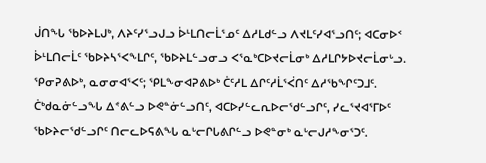ᒎᑎᖓ ᖃᐅᔨᒪᒍᒃ, ᐱᔨᑦᓯᕐᓗᒍᓗ ᐆᒻᒪᑎᓕᒫᕐᓄᑦ ᐃᓱᒪᑯᓪᓗ ᐱᔪᒪᑦᓯᐊᕐᓗᑎᑦ; ᐊᑕᓂᐅᑉ ᐆᒻᒪᑎᓕᒫᑦ ᖃᐅᔨᓴᕐᐸᖕᒪᒋᑦ, ᖃᐅᔨᒪᓪᓗᓂᓗ ᐸᕐᓇᒃᑕᐅᔪᓕᒫᓂᒃ ᐃᓱᒪᒋᔭᐅᔪᓕᒫᓂᒡᓗ. ᕿᓂᕈᕕᐅᒃ, ᓇᓂᓂᐊᕐᐸᑦ; ᕿᒪᖕᓂᐊᕈᕕᐅᒃ ᑖᑦᓱᒪ ᐃᒋᑦᓱᒫᕐᐹᑎᑦ ᐃᓱᖃᖏᑦᑐᒧᑦ.
ᑖᒃᑯᓇᓃᓪᓗᖓ ᐃᕝᕕᓪᓗ ᐅᕙᓐᓃᓪᓗᑎᑦ, ᐊᑕᐅᓯᓪᓚᕆᐅᓕᖁᓪᓗᒋᑦ, ᓯᓚᕐᔪᐊᕐᒥᐅᑦ ᖃᐅᔨᓕᖁᓪᓗᒋᑦ ᑎᓕᓚᐅᕋᕕᖓ ᓇᒡᓕᒋᒐᕕᒋᓪᓗ ᐅᕙᓐᓂᒃ ᓇᒡᓕᒍᓱᖕᓂᕐᑐᑦ.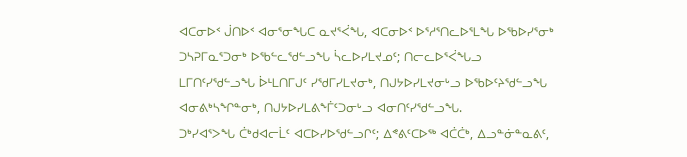ᐊᑕᓂᐅᑉ ᒎᑎᐅᑉ ᐊᓂᕐᓂᖓᑕ ᓇᔪᕐᐹᖓ, ᐊᑕᓂᐅᑉ ᐅᕐᓱᕐᑎᓚᐅᕐᒪᖓ ᐅᖃᐅᓯᕐᓂᒃ ᑐᓴᕈᒥᓇᕐᑐᓂᒃ ᐅᖃᓪᓚᖁᓪᓗᖓ ᓵᓚᐅᓯᒪᔪᓄᑦ; ᑎᓕᓚᐅᕐᐹᖓᓗ ᒪᒥᑎᑦᓯᖁᓪᓗᖓ ᐆᒻᒪᑎᒥᒍᑦ ᓯᖁᒥᓯᒪᔪᓂᒃ, ᑎᒍᔭᐅᓯᒪᔪᓂᒡᓗ ᐅᖃᐅᑦᔨᖁᓪᓗᖓ ᐊᓂᕕᒃᓴᖏᓐᓂᒃ, ᑎᒍᔭᐅᓯᒪᕕᖕᒦᑦᑐᓂᒡᓗ ᐊᓂᑎᑦᓯᖁᓪᓗᖓ.
ᑐᒃᓯᐊᕐᐳᖓ ᑖᒃᑯᐊᓕᒫᑦ ᐊᑕᐅᓯᐅᖁᓪᓗᒋᑦ; ᐃᕝᕕᑦᑕᐅᖅ ᐊᑖᑖᒃ, ᐃᓗᓐᓃᓐᓇᕕᑦ,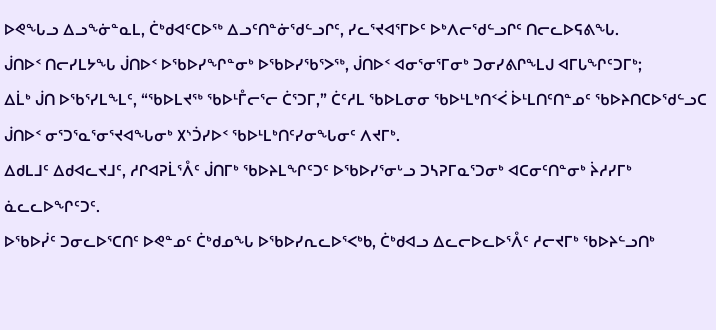ᐅᕙᖓᓗ ᐃᓗᖕᓃᓐᓇᒪ, ᑖᒃᑯᐊᑦᑕᐅᖅ ᐃᓗᑦᑎᓐᓃᖁᓪᓗᒋᑦ, ᓯᓚᕐᔪᐊᕐᒥᐅᑦ ᐅᒃᐱᓕᖁᓪᓗᒋᑦ ᑎᓕᓚᐅᕋᕕᖓ.
ᒎᑎᐅᑉ ᑎᓕᓯᒪᔭᖓ ᒎᑎᐅᑉ ᐅᖃᐅᓯᖏᓐᓂᒃ ᐅᖃᐅᓯᖃᕐᐳᖅ, ᒎᑎᐅᑉ ᐊᓂᕐᓂᕐᒥᓂᒃ ᑐᓂᓯᕕᒋᖕᒪᒍ ᐊᒥᒐᖏᑦᑐᒥᒃ;
ᐃᒫᒃ ᒎᑎ ᐅᖃᕐᓯᒪᖕᒪᑦ, “ᖃᐅᒪᔪᖅ ᖃᐅᒻᒤᓕᕐᓕ ᑖᕐᑐᒥ,” ᑖᑦᓱᒪ ᖃᐅᒪᓂᓂ ᖃᐅᒻᒪᒃᑎᑉᐹ ᐆᒻᒪᑎᑦᑎᓐᓄᑦ ᖃᐅᔨᑎᑕᐅᖁᓪᓗᑕ ᒎᑎᐅᑉ ᓂᕐᑐᕐᓇᕐᓂᕐᔪᐊᖓᓂᒃ ᙭ᔅᑑᓯᐅᑉ ᖃᐅᒻᒪᒃᑎᑦᓯᓂᖓᓂᑦ ᐱᔪᒥᒃ.
ᐃᑯᒪᒧᑦ ᐃᑯᐊᓚᔪᒧᑦ, ᓱᒋᐊᕈᒫᕐᐰᑦ ᒎᑎᒥᒃ ᖃᐅᔨᒪᖏᑦᑐᑦ ᐅᖃᐅᓯᕐᓂᒡᓗ ᑐᓴᕈᒥᓇᕐᑐᓂᒃ ᐊᑕᓂᑦᑎᓐᓂᒃ ᔩᓱᓯᒥᒃ ᓈᓚᓚᐅᖏᑦᑐᑦ.
ᐅᖃᐅᓰᑦ ᑐᓂᓚᐅᕐᑕᑎᑦ ᐅᕙᓐᓄᑦ ᑖᒃᑯᓄᖓ ᐅᖃᐅᓯᕆᓚᐅᕐᐸᒃᑲ, ᑖᒃᑯᐊᓗ ᐃᓚᓕᐅᓚᐅᕐᐰᑦ ᓱᓕᔪᒥᒃ ᖃᐅᔨᓪᓗᑎᒃ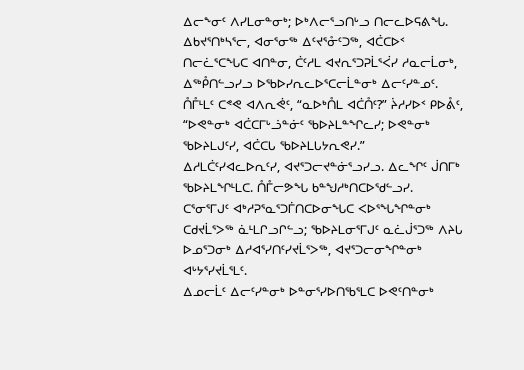ᐃᓕᖕᓂᑦ ᐱᓯᒪᓂᓐᓂᒃ; ᐅᒃᐱᓕᕐᓗᑎᒡᓗ ᑎᓕᓚᐅᕋᕕᖓ.
ᐃᑲᔪᕐᑎᒃᓴᕐᓕ, ᐊᓂᕐᓂᖅ ᐃᑦᔪᕐᓁᑦᑐᖅ, ᐊᑖᑕᐅᑉ ᑎᓕᓛᕐᑕᖓᑕ ᐊᑎᓐᓂ, ᑖᑦᓱᒪ ᐊᔪᕆᕐᑐᕈᒫᕐᐹᓯ ᓱᓇᓕᒫᓂᒃ, ᐃᖅᑬᑎᓪᓗᓯᓗ ᐅᖃᐅᓯᕆᓚᐅᕐᑕᓕᒫᓐᓂᒃ ᐃᓕᑦᓯᓐᓄᑦ.
ᑍᒤᒻᒪᑦ ᑕᕝᕙ ᐊᐱᕆᕚᑦ, “ᓇᐅᒃᑍᒪ ᐊᑖᑍᑦ?” ᔩᓱᓯᐅᑉ ᑭᐅᕔᑦ, “ᐅᕙᓐᓂᒃ ᐊᑖᑕᒥᒡᓘᓐᓃᑦ ᖃᐅᔨᒪᓐᖏᓚᓯ; ᐅᕙᓐᓂᒃ ᖃᐅᔨᒪᒍᑦᓯ, ᐊᑖᑕᒐ ᖃᐅᔨᒪᒐᔭᕆᕙᓯ.”
ᐃᓱᒪᑖᑦᓯᐊᓚᐅᕆᑦᓯ, ᐊᔪᕐᑐᓕᔪᓐᓃᕐᓗᓯᓗ. ᐃᓚᖏᑦ ᒎᑎᒥᒃ ᖃᐅᔨᒪᖏᒻᒪᑕ. ᑍᒤᓕᕗᖓ ᑲᓐᖑᓱᒃᑎᑕᐅᖁᓪᓗᓯ.
ᑕᕐᓂᕐᒥᒍᑦ ᐊᒃᓱᕈᕐᓇᕐᑐᒦᑎᑕᐅᓂᖓᑕ ᐸᐅᕐᖓᖏᓐᓂᒃ ᑕᑯᔪᒫᕐᐳᖅ ᓈᒻᒪᒋᓗᒋᓪᓗ; ᖃᐅᔨᒪᓂᕐᒥᒍᑦ ᓇᓛᒎᕐᑐᖅ ᐱᔨᒐ ᐅᓄᕐᑐᓂᒃ ᐃᓱᐊᕐᓯᑎᑦᓯᔪᒫᕐᐳᖅ, ᐊᔪᕐᑐᓕᓂᖏᓐᓂᒃ ᐊᒡᔭᕐᓯᔪᒫᕐᒪᑦ.
ᐃᓄᓕᒫᑦ ᐃᓕᑦᓯᓐᓂᒃ ᐅᓐᓂᕐᓯᐅᑎᖃᕐᒪᑕ ᐅᕙᑦᑎᓐᓂᒃ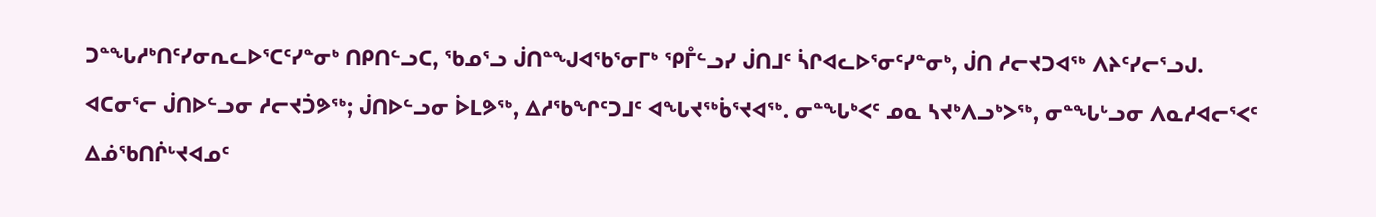ᑐᓐᖓᓱᒃᑎᑦᓯᓂᕆᓚᐅᕐᑕᑦᓯᓐᓂᒃ ᑎᑭᑎᓪᓗᑕ, ᖃᓄᕐᓗ ᒎᑎᓐᖑᐊᖃᕐᓂᒥᒃ ᕿᒤᓪᓗᓯ ᒎᑎᒧᑦ ᓵᒋᐊᓚᐅᕐᓂᑦᓯᓐᓂᒃ, ᒎᑎ ᓱᓕᔪᑐᐊᖅ ᐱᔨᑦᓯᓕᕐᓗᒍ.
ᐊᑕᓂᕐᓕ ᒎᑎᐅᓪᓗᓂ ᓱᓕᔪᑑᕗᖅ; ᒎᑎᐅᓪᓗᓂ ᐆᒪᕗᖅ, ᐃᓱᖃᖏᑦᑐᒧᑦ ᐊᖓᔪᖅᑳᕐᔪᐊᖅ. ᓂᓐᖓᒃᐸᑦ ᓄᓇ ᓴᔪᒃᐱᓗᒃᐳᖅ, ᓂᓐᖓᒡᓗᓂ ᐱᓇᓱᐊᓕᕐᐸᑦ ᐃᓅᖃᑎᒌᒡᔪᐊᓄᑦ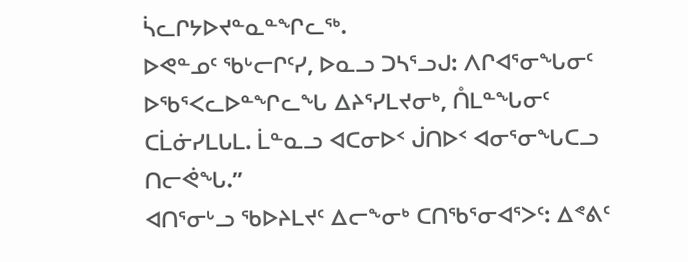ᓵᓚᒋᔭᐅᔪᓐᓇᓐᖏᓚᖅ.
ᐅᕙᓐᓄᑦ ᖃᒡᓕᒋᑦᓯ, ᐅᓇᓗ ᑐᓴᕐᓗᒍ: ᐱᒋᐊᕐᓂᖓᓂᑦ ᐅᖃᕐᐸᓚᐅᓐᖏᓚᖓ ᐃᔨᕐᓯᒪᔪᓂᒃ, ᑍᒪᓐᖓᓂᑦ ᑕᒫᓃᓯᒪᒐᒪ. ᒫᓐᓇᓗ ᐊᑕᓂᐅᑉ ᒎᑎᐅᑉ ᐊᓂᕐᓂᖓᑕᓗ ᑎᓕᕚᖓ.”
ᐊᑎᕐᓂᒡᓗ ᖃᐅᔨᒪᔪᑦ ᐃᓕᖕᓂᒃ ᑕᑎᖃᕐᓂᐊᕐᐳᑦ: ᐃᕝᕕᑦ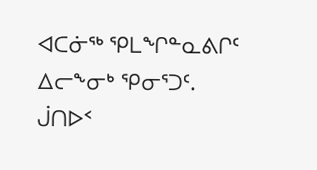ᐊᑕᓃᖅ ᕿᒪᖏᓐᓇᕕᒋᑦ ᐃᓕᖕᓂᒃ ᕿᓂᕐᑐᑦ.
ᒎᑎᐅᑉ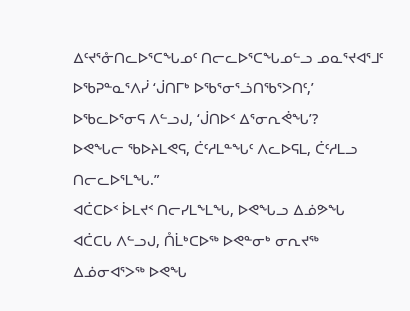ᐃᑦᔪᕐᓁᑎᓚᐅᕐᑕᖓᓄᑦ ᑎᓕᓚᐅᕐᑕᖓᓄᓪᓗ ᓄᓇᕐᔪᐊᕐᒧᑦ ᐅᖃᕈᓐᓇᕐᐱᓰ ‘ᒎᑎᒥᒃ ᐅᖃᕐᓂᕐᓘᑎᖃᕐᐳᑎᑦ,’ ᐅᖃᓚᐅᕐᓂᕋ ᐱᓪᓗᒍ, ‘ᒎᑎᐅᑉ ᐃᕐᓂᕆᕚᖓ’?
ᐅᕙᖓᓕ ᖃᐅᔨᒪᕙᕋ, ᑖᑦᓱᒪᓐᖓᑦ ᐱᓚᐅᕋᒪ, ᑖᑦᓱᒪᓗ ᑎᓕᓚᐅᕐᒪᖓ.”
ᐊᑖᑕᐅᑉ ᐆᒪᔪᑉ ᑎᓕᓯᒪᖕᒪᖓ, ᐅᕙᖓᓗ ᐃᓅᕗᖓ ᐊᑖᑕᒐ ᐱᓪᓗᒍ, ᑍᒫᒃᑕᐅᖅ ᐅᕙᓐᓂᒃ ᓂᕆᔪᖅ ᐃᓅᓂᐊᕐᐳᖅ ᐅᕙᖓ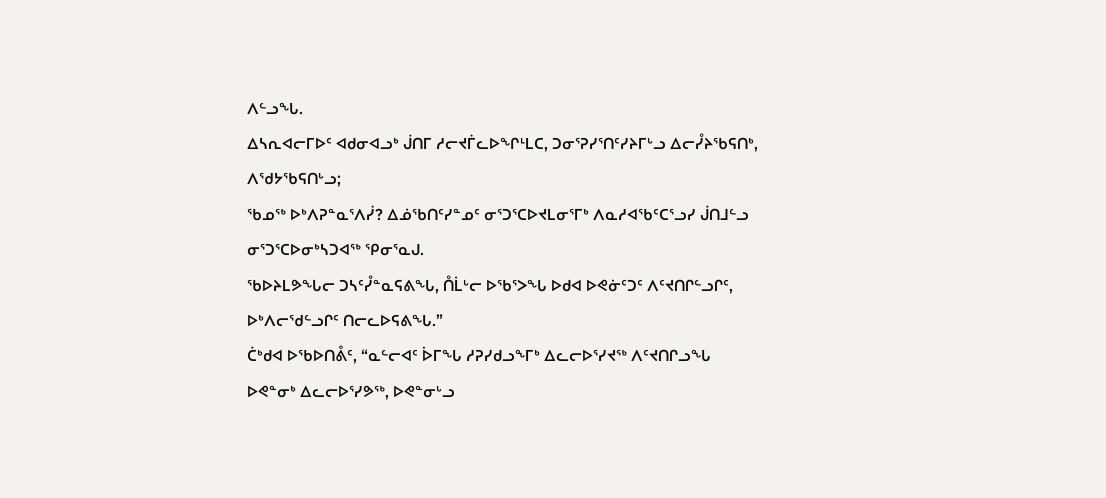ᐱᓪᓗᖓ.
ᐃᓴᕆᐊᓕᒥᐅᑦ ᐊᑯᓂᐊᓗᒃ ᒎᑎᒥ ᓱᓕᔪᒦᓚᐅᖏᒻᒪᑕ, ᑐᓂᕐᕈᓯᕐᑎᑦᓯᔨᒥᒡᓗ ᐃᓕᓮᔨᖃᕋᑎᒃ, ᐱᖁᔭᖃᕋᑎᒡᓗ;
ᖃᓄᖅ ᐅᒃᐱᕈᓐᓇᕐᐱᓰ? ᐃᓅᖃᑎᑦᓯᓐᓄᑦ ᓂᕐᑐᕐᑕᐅᔪᒪᓂᕐᒥᒃ ᐱᓇᓱᐊᖃᑦᑕᕐᓗᓯ ᒎᑎᒧᓪᓗ ᓂᕐᑐᕐᑕᐅᓂᒃᓴᑐᐊᖅ ᕿᓂᕐᓇᒍ.
ᖃᐅᔨᒪᕗᖓᓕ ᑐᓴᑦᓮᓐᓇᕋᕕᖓ, ᑍᒫᒡᓕ ᐅᖃᕐᐳᖓ ᐅᑯᐊ ᐅᕙᓃᑦᑐᑦ ᐱᑦᔪᑎᒋᓪᓗᒋᑦ, ᐅᒃᐱᓕᖁᓪᓗᒋᑦ ᑎᓕᓚᐅᕋᕕᖓ.”
ᑖᒃᑯᐊ ᐅᖃᐅᑎᕔᑦ, “ᓇᓪᓕᐊᑦ ᐆᒥᖓ ᓱᕈᓯᑯᓗᖕᒥᒃ ᐃᓚᓕᐅᕐᓯᔪᖅ ᐱᑦᔪᑎᒋᓗᖓ ᐅᕙᓐᓂᒃ ᐃᓚᓕᐅᕐᓯᕗᖅ, ᐅᕙᓐᓂᒡᓗ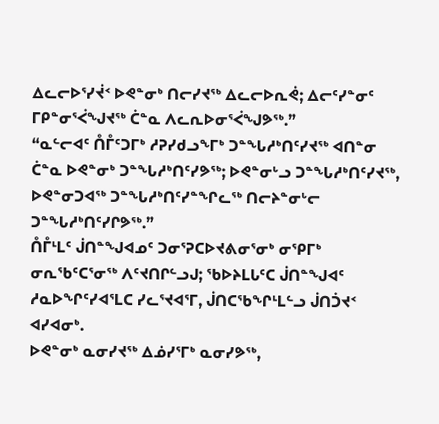ᐃᓚᓕᐅᕐᓯᔫᑉ ᐅᕙᓐᓂᒃ ᑎᓕᓯᔪᖅ ᐃᓚᓕᐅᕆᕚ; ᐃᓕᑦᓯᓐᓂᑦ ᒥᑭᓐᓂᕐᐹᖑᔪᖅ ᑖᓐᓇ ᐱᓚᕆᐅᓂᕐᐹᖑᕗᖅ.”
“ᓇᓪᓕᐊᑦ ᑍᒤᑦᑐᒥᒃ ᓱᕈᓯᑯᓗᖕᒥᒃ ᑐᓐᖓᓱᒃᑎᑦᓯᔪᖅ ᐊᑎᓐᓂ ᑖᓐᓇ ᐅᕙᓐᓂᒃ ᑐᓐᖓᓱᒃᑎᑦᓯᕗᖅ; ᐅᕙᓐᓂᒡᓗ ᑐᓐᖓᓱᒃᑎᑦᓯᔪᖅ, ᐅᕙᓐᓂᑐᐊᖅ ᑐᓐᖓᓱᒃᑎᑦᓯᓐᖏᓚᖅ ᑎᓕᔨᓐᓂᒡᓕ ᑐᓐᖓᓱᒃᑎᑦᓯᒋᕗᖅ.”
ᑍᒤᒻᒪᑦ ᒎᑎᓐᖑᐊᓄᑦ ᑐᓂᕐᕈᑕᐅᔪᕕᓂᕐᓂᒃ ᓂᕿᒥᒃ ᓂᕆᖃᑦᑕᕐᓂᖅ ᐱᑦᔪᑎᒋᓪᓗᒍ; ᖃᐅᔨᒪᒐᑦᑕ ᒎᑎᓐᖑᐊᑦ ᓱᓇᐅᖏᑦᓯᐊᕐᒪᑕ ᓯᓚᕐᔪᐊᕐᒥ, ᒎᑎᑕᖃᖏᒻᒪᓪᓗ ᒎᑎᑑᔪᑉ ᐊᓯᐊᓂᒃ.
ᐅᕙᓐᓂᒃ ᓇᓂᓯᔪᖅ ᐃᓅᓯᕐᒥᒃ ᓇᓂᓯᕗᖅ,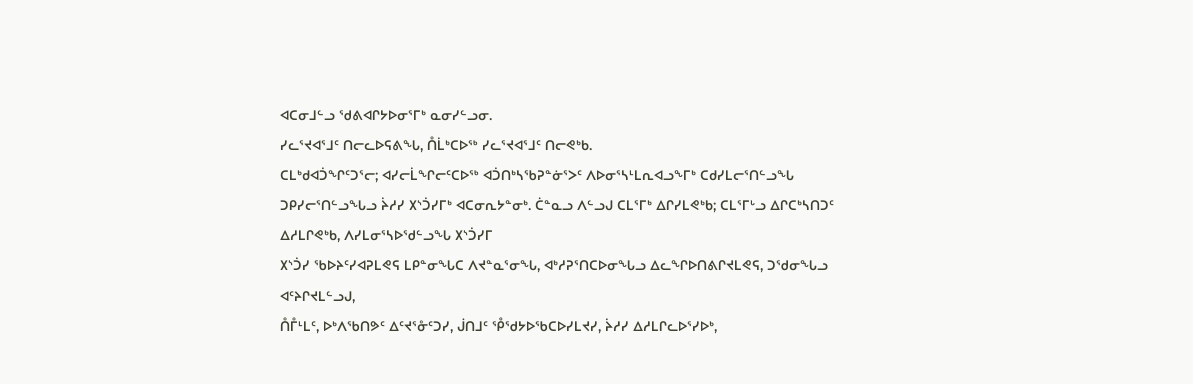ᐊᑕᓂᒧᓪᓗ ᖁᕕᐊᒋᔭᐅᓂᕐᒥᒃ ᓇᓂᓯᓪᓗᓂ.
ᓯᓚᕐᔪᐊᕐᒧᑦ ᑎᓕᓚᐅᕋᕕᖓ, ᑍᒫᒃᑕᐅᖅ ᓯᓚᕐᔪᐊᕐᒧᑦ ᑎᓕᕙᒃᑲ.
ᑕᒪᒃᑯᐊᑑᖏᑦᑐᕐᓕ; ᐊᓯᓕᒫᖏᓕᑦᑕᐅᖅ ᐊᑑᑎᒃᓴᖃᕈᓐᓃᕐᐳᑦ ᐱᐅᓂᕐᓴᒻᒪᕆᐊᓗᖕᒥᒃ ᑕᑯᓯᒪᓕᕐᑎᓪᓗᖓ ᑐᑭᓯᓕᕐᑎᓪᓗᖓᓗ ᔩᓱᓯ ᙭ᔅᑑᓯᒥᒃ ᐊᑕᓂᕆᔭᓐᓂᒃ. ᑖᓐᓇᓗ ᐱᓪᓗᒍ ᑕᒪᕐᒥᒃ ᐃᒋᓯᒪᕙᒃᑲ; ᑕᒪᕐᒥᒡᓗ ᐃᒋᑕᒃᓴᑎᑐᑦ ᐃᓱᒪᒋᕙᒃᑲ, ᐱᓯᒪᓂᕐᓴᐅᖁᓪᓗᖓ ᙭ᔅᑑᓯᒥ
᙭ᔅᑑᓯ ᖃᐅᔨᑦᓯᐊᕈᒪᕙᕋ ᒪᑭᓐᓂᖓᑕ ᐱᔪᓐᓇᕐᓂᖓ, ᐊᒃᓱᕈᕐᑎᑕᐅᓂᖓᓗ ᐃᓚᖏᐅᑎᕕᒋᔪᒪᕙᕋ, ᑐᖁᓂᖓᓗ ᐊᑦᔨᒋᔪᒪᓪᓗᒍ,
ᑍᒤᒻᒪᑦ, ᐅᒃᐱᖃᑎᕗᑦ ᐃᑦᔪᕐᓁᑦᑐᓯ, ᒎᑎᒧᑦ ᕾᖁᔭᐅᖃᑕᐅᓯᒪᔪᓯ, ᔩᓱᓯ ᐃᓱᒪᒋᓚᐅᕐᓯᐅᒃ,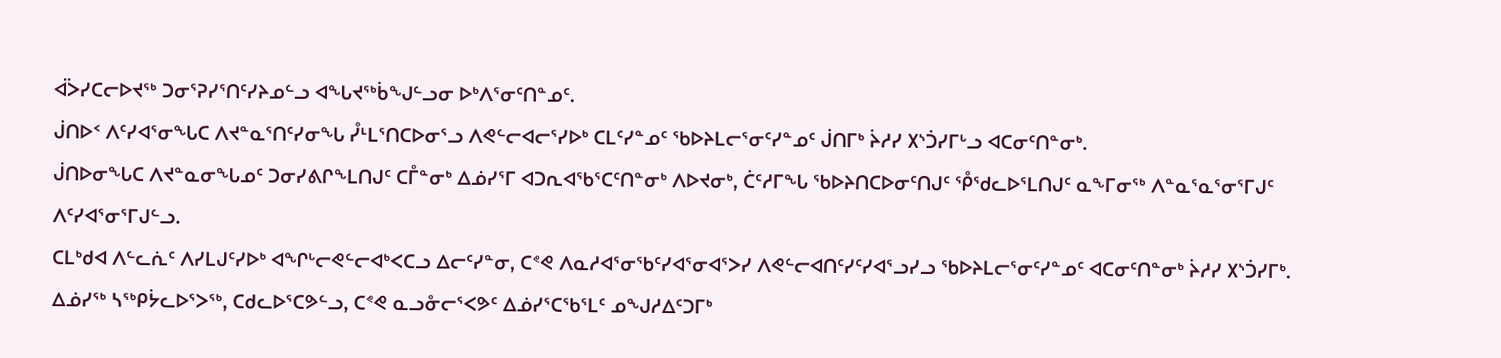ᐋᐴᓯᑕᓕᐅᔪᖅ ᑐᓂᕐᕈᓯᕐᑎᑦᓯᔨᓄᓪᓗ ᐊᖓᔪᖅᑳᖑᓪᓗᓂ ᐅᒃᐱᕐᓂᑦᑎᓐᓄᑦ.
ᒎᑎᐅᑉ ᐱᑦᓯᐊᕐᓂᖓᑕ ᐱᔪᓐᓇᕐᑎᑦᓯᓂᖓ ᓮᒻᒪᕐᑎᑕᐅᓂᕐᓗ ᐱᕙᓪᓕᐊᓕᕐᓯᐅᒃ ᑕᒪᑦᓯᓐᓄᑦ ᖃᐅᔨᒪᓕᕐᓂᑦᓯᓐᓄᑦ ᒎᑎᒥᒃ ᔩᓱᓯ ᙭ᔅᑑᓯᒥᒡᓗ ᐊᑕᓂᑦᑎᓐᓂᒃ.
ᒎᑎᐅᓂᖓᑕ ᐱᔪᓐᓇᓂᖓᓄᑦ ᑐᓂᓯᕕᒋᖕᒪᑎᒍᑦ ᑕᒤᓐᓂᒃ ᐃᓅᓯᕐᒥ ᐊᑐᕆᐊᖃᕐᑕᑦᑎᓐᓂᒃ ᐱᐅᔪᓂᒃ, ᑖᑦᓱᒥᖓ ᖃᐅᔨᑎᑕᐅᓂᑦᑎᒍᑦ ᕾᖁᓚᐅᕐᒪᑎᒍᑦ ᓇᖕᒥᓂᖅ ᐱᓐᓇᕐᓇᕐᓂᕐᒥᒍᑦ ᐱᑦᓯᐊᕐᓂᕐᒥᒍᓪᓗ.
ᑕᒪᒃᑯᐊ ᐱᓪᓚᕇᑦ ᐱᓯᒪᒍᑦᓯᐅᒃ ᐊᖏᒡᓕᕙᓪᓕᐊᒃᐸᑕᓗ ᐃᓕᑦᓯᓐᓂ, ᑕᕝᕙ ᐱᓇᓱᐊᕐᓂᖃᑦᓯᐊᕐᓂᐊᕐᐳᓯ ᐱᕙᓪᓕᐊᑎᑦᓯᑦᓯᐊᕐᓗᓯᓗ ᖃᐅᔨᒪᓕᕐᓂᑦᓯᓐᓄᑦ ᐊᑕᓂᑦᑎᓐᓂᒃ ᔩᓱᓯ ᙭ᔅᑑᓯᒥᒃ.
ᐃᓅᓯᖅ ᓴᖅᑭᔮᓚᐅᕐᐳᖅ, ᑕᑯᓚᐅᕐᑕᕗᓪᓗ, ᑕᕝᕙ ᓇᓗᓁᓕᕐᐸᕗᑦ ᐃᓅᓯᕐᑕᖃᕐᒪᑦ ᓄᖑᓱᐃᑦᑐᒥᒃ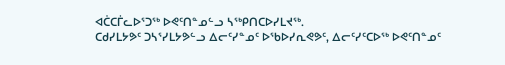ᐊᑖᑕᒦᓚᐅᕐᑐᖅ ᐅᕙᑦᑎᓐᓄᓪᓗ ᓴᖅᑭᑎᑕᐅᓯᒪᔪᖅ.
ᑕᑯᓯᒪᔭᕗᑦ ᑐᓴᕐᓯᒪᔭᕗᓪᓗ ᐃᓕᑦᓯᓐᓄᑦ ᐅᖃᐅᓯᕆᕙᕗᑦ, ᐃᓕᑦᓯᑦᑕᐅᖅ ᐅᕙᑦᑎᓐᓄᑦ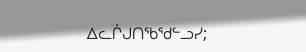ᐃᓚᒌᒍᑎᖃᖁᓪᓗᓯ;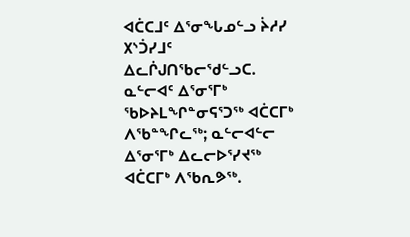ᐊᑖᑕᒧᑦ ᐃᕐᓂᖓᓄᓪᓗ ᔩᓱᓯ ᙭ᔅᑑᓯᒧᑦ ᐃᓚᒌᒍᑎᖃᓕᖁᓪᓗᑕ.
ᓇᓪᓕᐊᑦ ᐃᕐᓂᕐᒥᒃ ᖃᐅᔨᒪᖏᓐᓂᕋᕐᑐᖅ ᐊᑖᑕᒥᒃ ᐱᖃᓐᖏᓚᖅ; ᓇᓪᓕᐊᓪᓕ ᐃᕐᓂᕐᒥᒃ ᐃᓚᓕᐅᕐᓯᔪᖅ ᐊᑖᑕᒥᒃ ᐱᖃᕆᕗᖅ.